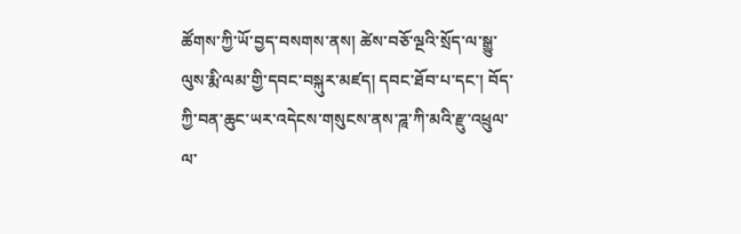ཚོགས་ཀྱི་ཡོ་བྱད་བསགས་ནས། ཚེས་བཅོ་ལྔའི་སྲོད་ལ་སྒྱུ་ལུས་རྨི་ལམ་གྱི་དབང་བསྐུར་མཛད། དབང་ཐོབ་པ་དང་། བོད་ཀྱི་བན་ཆུང་ཡར་འདེངས་གསུངས་ནས་ཌཱ་ཀི་མའི་རྫུ་འཕྲུལ་ལ་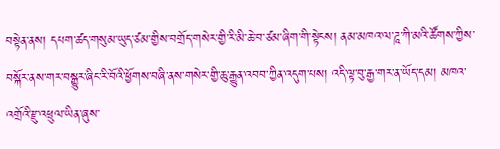བསྟེན་ནས། དཔག་ཚད་གསུམ་ཡུད་ཙམ་གྱིས་བགྲོད་གསེར་གྱི་རི་མི་ཆེ་བ་ཙམ་ཞིག་གི་སྟེངས། ནམ་མཁའ་ལ་ཌཱ་ཀི་མའི་ཚོགས་ཀྱིས་བསྐོར་ནས་གར་བསྒྱུར་ཞིང་རི་བོའི་ཕྱོགས་བཞི་ནས་གསེར་གྱི་ཆུ་རྒྱུན་འབབ་ཀྱིན་འདུག་པས། འདི་ལྟ་བུ་རྒྱ་གར་ན་ཡོད་དམ། མཁའ་འགྲོའི་རྫུ་འཕྲུལ་ཡིན་ཞུས་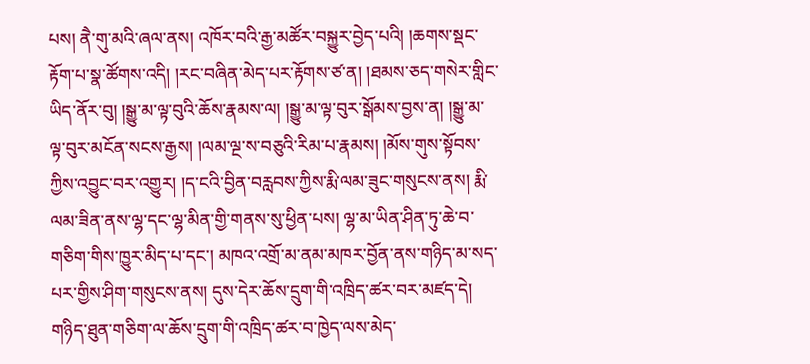པས། ནཻ་གུ་མའི་ཞལ་ནས། འཁོར་བའི་རྒྱ་མཚོར་བསྐྱུར་བྱེད་པའི། །ཆགས་སྡང་རྟོག་པ་སྣ་ཚོགས་འདི། །རང་བཞིན་མེད་པར་རྟོགས་ཙ་ན། །ཐམས་ཅད་གསེར་གླིང་ཡིད་ནོར་བུ། །སྒྱུ་མ་ལྟ་བུའི་ཆོས་རྣམས་ལ། །སྒྱུ་མ་ལྟ་བུར་སྒོམས་བྱས་ན། །སྒྱུ་མ་ལྟ་བུར་མངོན་སངས་རྒྱས། །ལམ་ལྔ་ས་བཅུའི་རིམ་པ་རྣམས། །མོས་གུས་སྟོབས་ཀྱིས་འབྱུང་བར་འགྱུར། །ད་ངའི་བྱིན་བརླབས་ཀྱིས་རྨི་ལམ་ཟུང་གསུངས་ནས། རྨི་ལམ་ཟིན་ནས་ལྷ་དང་ལྷ་མིན་གྱི་གནས་སུ་ཕྱིན་པས། ལྷ་མ་ཡིན་ཤིན་ཏུ་ཆེ་བ་གཅིག་གིས་ཁྱུར་མིད་པ་དང་། མཁའ་འགྲོ་མ་ནམ་མཁར་བྱོན་ནས་གཉིད་མ་སད་པར་གྱིས་ཤིག་གསུངས་ནས། དུས་དེར་ཆོས་དྲུག་གི་འཁྲིད་ཚར་བར་མཛད་དེ། གཉིད་ཐུན་གཅིག་ལ་ཆོས་དྲུག་གི་འཁྲིད་ཚར་བ་ཁྱེད་ལས་མེད་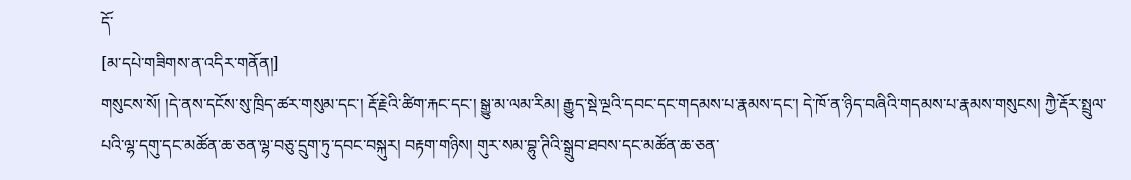དོ་
[མ་དཔེ་གཟིགས་ན་འདིར་གནོན།]
གསུངས་སོ། །དེ་ནས་དངོས་སུ་ཁྲིད་ཚར་གསུམ་དང་། རྡོ་རྗེའི་ཚིག་རྐང་དང་། སྒྱུ་མ་ལམ་རིམ། རྒྱུད་སྡེ་ལྔའི་དབང་དང་གདམས་པ་རྣམས་དང་། དེ་ཁོ་ན་ཉིད་བཞིའི་གདམས་པ་རྣམས་གསུངས། ཀྱཻ་རྡོར་སྤྲུལ་པའི་ལྷ་དགུ་དང་མཚོན་ཆ་ཅན་ལྷ་བཅུ་དྲུག་ཏུ་དབང་བསྐུར། བརྟག་གཉིས། གུར་སམ་བྷུ་ཊིའི་སྒྲུབ་ཐབས་དང་མཚོན་ཆ་ཅན་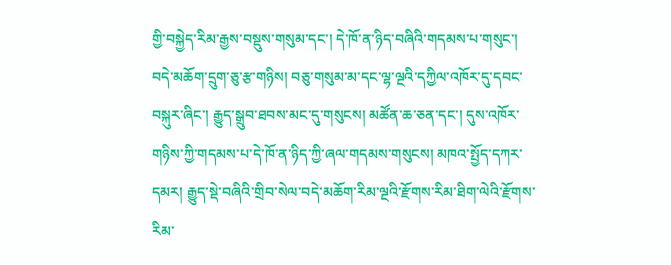གྱི་བསྐྱེད་རིམ་རྒྱས་བསྡུས་གསུམ་དང་། དེ་ཁོ་ན་ཉིད་བཞིའི་གདམས་པ་གསུང་། བདེ་མཆོག་དྲུག་ཅུ་རྩ་གཉིས། བཅུ་གསུམ་མ་དང་ལྷ་ལྔའི་དཀྱིལ་འཁོར་དུ་དབང་བསྐུར་ཞིང་། རྒྱུད་སྒྲུབ་ཐབས་མང་དུ་གསུངས། མཚོན་ཆ་ཅན་དང་། དུས་འཁོར་གཉིས་ཀྱི་གདམས་པ་དེ་ཁོ་ན་ཉིད་ཀྱི་ཞལ་གདམས་གསུངས། མཁའ་སྤྱོད་དཀར་དམར། རྒྱུད་སྡེ་བཞིའི་གྲིབ་སེལ་བདེ་མཆོག་རིམ་ལྔའི་རྫོགས་རིམ་ཐིག་ལེའི་རྫོགས་རིམ་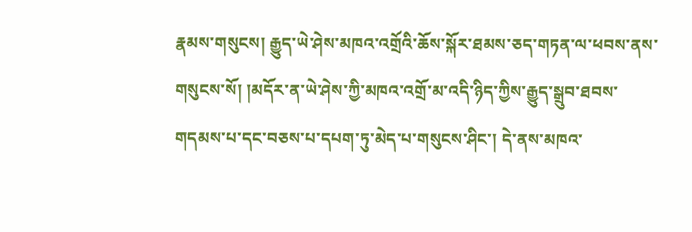རྣམས་གསུངས། རྒྱུད་ཡེ་ཤེས་མཁའ་འགྲོའི་ཆོས་སྐོར་ཐམས་ཅད་གཏན་ལ་ཕབས་ནས་གསུངས་སོ། །མདོར་ན་ཡེ་ཤེས་ཀྱི་མཁའ་འགྲོ་མ་འདི་ཉིད་ཀྱིས་རྒྱུད་སྒྲུབ་ཐབས་གདམས་པ་དང་བཅས་པ་དཔག་ཏུ་མེད་པ་གསུངས་ཤིང་། དེ་ནས་མཁའ་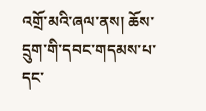འགྲོ་མའི་ཞལ་ནས། ཆོས་དྲུག་གི་དབང་གདམས་པ་དང་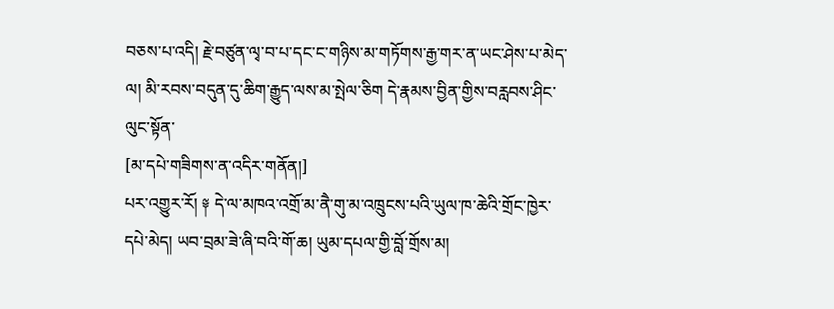བཅས་པ་འདི། རྗེ་བཙུན་ལྭ་བ་པ་དང་ང་གཉིས་མ་གཏོགས་རྒྱ་གར་ན་ཡང་ཤེས་པ་མེད་ལ། མི་རབས་བདུན་དུ་ཆིག་རྒྱུད་ལས་མ་སྤེལ་ཅིག དེ་རྣམས་བྱིན་གྱིས་བརླབས་ཤིང་ལུང་སྟོན་
[མ་དཔེ་གཟིགས་ན་འདིར་གནོན།]
པར་འགྱུར་རོ། ༈ དེ་ལ་མཁའ་འགྲོ་མ་ནཻ་གུ་མ་འཁྲུངས་པའི་ཡུལ་ཁ་ཆེའི་གྲོང་ཁྱེར་དཔེ་མེད། ཡབ་བྲམ་ཟེ་ཞི་བའི་གོ་ཆ། ཡུམ་དཔལ་གྱི་བློ་གྲོས་མ།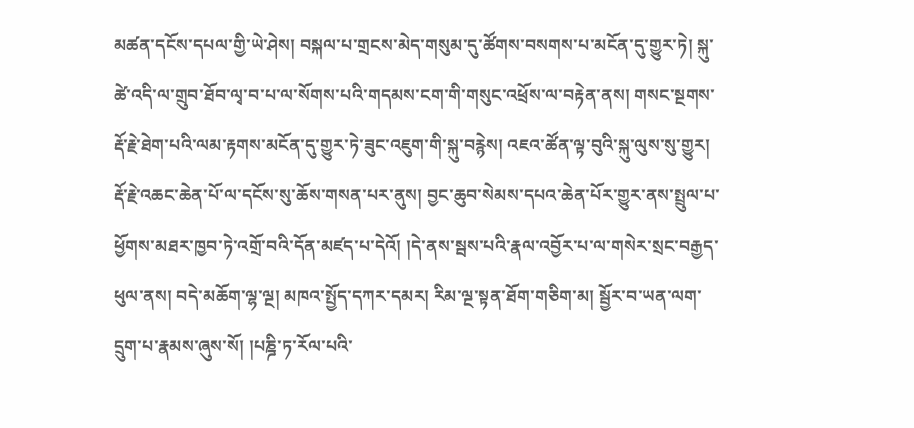མཚན་དངོས་དཔལ་གྱི་ཡེ་ཤེས། བསྐལ་པ་གྲངས་མེད་གསུམ་དུ་ཚོགས་བསགས་པ་མངོན་དུ་གྱུར་ཏེ། སྐུ་ཚེ་འདི་ལ་གྲུབ་ཐོབ་ལྭ་བ་པ་ལ་སོགས་པའི་གདམས་ངག་གི་གསུང་འཕྲོས་ལ་བརྟེན་ནས། གསང་སྔགས་རྡོ་རྗེ་ཐེག་པའི་ལམ་རྟགས་མངོན་དུ་གྱུར་ཏེ་ཟུང་འཇུག་གི་སྐུ་བརྙེས། འཇའ་ཚོན་ལྟ་བུའི་སྐུ་ལུས་སུ་གྱུར། རྡོ་རྗེ་འཆང་ཆེན་པོ་ལ་དངོས་སུ་ཆོས་གསན་པར་ནུས། བྱང་ཆུབ་སེམས་དཔའ་ཆེན་པོར་གྱུར་ནས་སྤྲུལ་པ་ཕྱོགས་མཐར་ཁྱབ་ཏེ་འགྲོ་བའི་དོན་མཛད་པ་དེའོ། །དེ་ནས་སྦས་པའི་རྣལ་འབྱོར་པ་ལ་གསེར་སྲང་བརྒྱད་ཕུལ་ནས། བདེ་མཆོག་ལྷ་ལྔ། མཁའ་སྤྱོད་དཀར་དམར། རིམ་ལྔ་སྟན་ཐོག་གཅིག་མ། སྦྱོར་བ་ཡན་ལག་དྲུག་པ་རྣམས་ཞུས་སོ། །པཎྜི་ཏ་རོལ་པའི་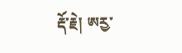རྡོ་རྗེ། ཨརྱ་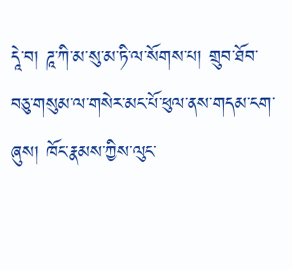དཱེ་བ། ཌཱ་ཀི་མ་སུ་མ་ཏི་ལ་སོགས་པ། གྲུབ་ཐོབ་བཅུ་གསུམ་ལ་གསེར་མང་པོ་ཕུལ་ནས་གདམ་ངག་ཞུས། ཁོང་རྣམས་ཀྱིས་ལུང་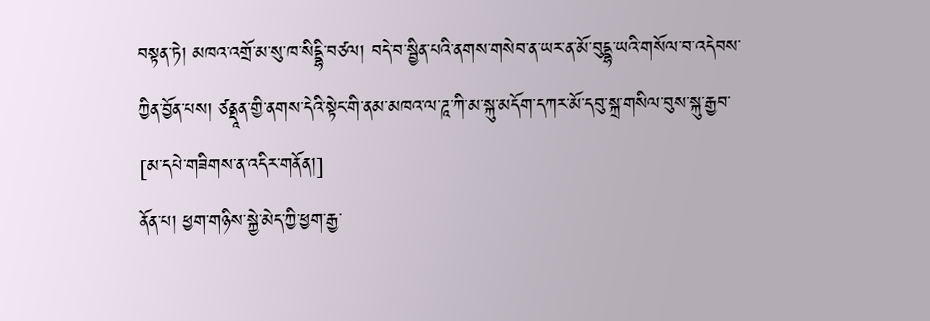བསྟན་ཏེ། མཁའ་འགྲོ་མ་སུ་ཁ་སིདྡྷི་བཙལ། བདེ་བ་སྦྱིན་པའི་ནགས་གསེབ་ན་ཡར་ན་མོ་བུདྡྷ་ཡའི་གསོལ་བ་འདེབས་ཀྱིན་བྱོན་པས། ཙནྡཱན་གྱི་ནགས་དེའི་སྟེང་གི་ནམ་མཁའ་ལ་ཌཱ་ཀི་མ་སྐུ་མདོག་དཀར་མོ་དབུ་སྐྲ་གསིལ་བུས་སྐུ་རྒྱབ་
[མ་དཔེ་གཟིགས་ན་འདིར་གནོན།]
ནོན་པ། ཕྱག་གཉིས་སྐྱེ་མེད་ཀྱི་ཕྱག་རྒྱ་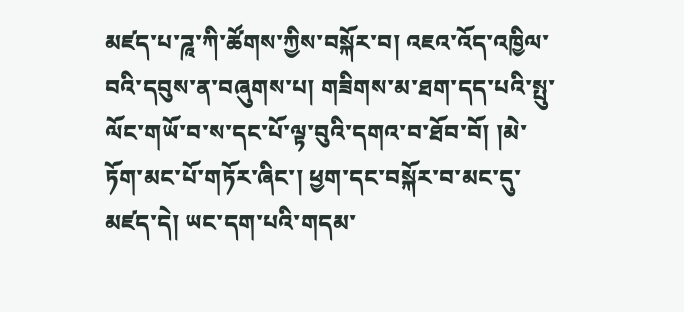མཛད་པ་ཌཱ་ཀི་ཚོགས་ཀྱིས་བསྐོར་བ། འཇའ་འོད་འཁྱིལ་བའི་དབུས་ན་བཞུགས་པ། གཟིགས་མ་ཐག་དད་པའི་སྤུ་ལོང་གཡོ་བ་ས་དང་པོ་ལྟ་བུའི་དགའ་བ་ཐོབ་བོ། །མེ་ཏོག་མང་པོ་གཏོར་ཞིང་། ཕྱག་དང་བསྐོར་བ་མང་དུ་མཛད་དེ། ཡང་དག་པའི་གདམ་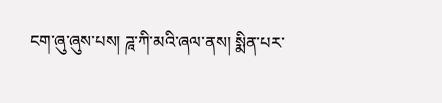ངག་ཞུ་ཞུས་པས། ཌཱ་ཀི་མའི་ཞལ་ནས། སྨིན་པར་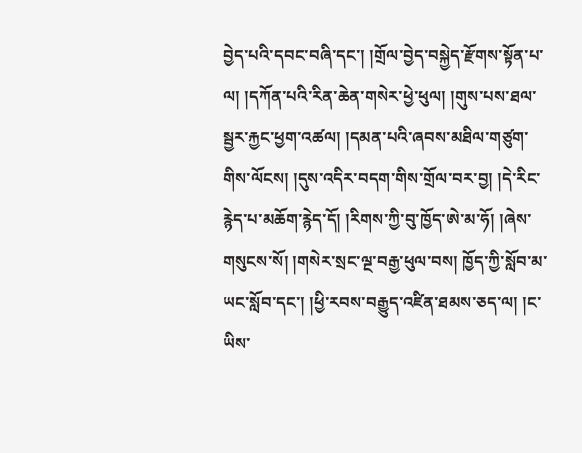བྱེད་པའི་དབང་བཞི་དང་། །གྲོལ་བྱེད་བསྐྱེད་རྫོགས་སྟོན་པ་ལ། །དཀོན་པའི་རིན་ཆེན་གསེར་ཕྱེ་ཕུལ། །གུས་པས་ཐལ་སྦྱར་རྐྱང་ཕྱག་འཚལ། །དམན་པའི་ཞབས་མཐིལ་གཙུག་གིས་ལོངས། །དུས་འདིར་བདག་གིས་གྲོལ་བར་བྱ། །དེ་རིང་རྙེད་པ་མཆོག་རྙེད་དོ། །རིགས་ཀྱི་བུ་ཁྱོད་ཨེ་མ་ཧོ། །ཞེས་གསུངས་སོ། །གསེར་སྲང་ལྔ་བརྒྱ་ཕུལ་བས། ཁྱོད་ཀྱི་སློབ་མ་ཡང་སློབ་དང་། །ཕྱི་རབས་བརྒྱུད་འཛིན་ཐམས་ཅད་ལ། །ང་ཡིས་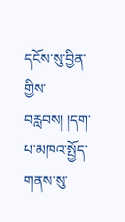དངོས་སུ་བྱིན་གྱིས་བརླབས། །དག་པ་མཁའ་སྤྱོད་གནས་སུ་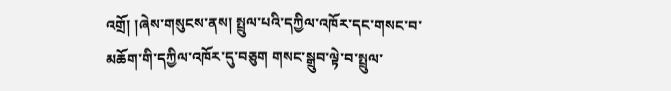འགྲོ། །ཞེས་གསུངས་ནས། སྤྲུལ་པའི་དཀྱིལ་འཁོར་དང་གསང་བ་མཆོག་གི་དཀྱིལ་འཁོར་དུ་བཅུག གསང་སྒྲུབ་ལྟེ་བ་སྤྲུལ་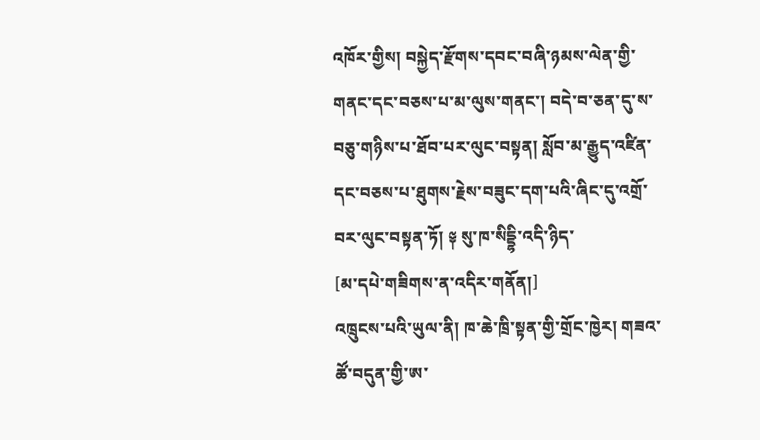འཁོར་གྱིས། བསྐྱེད་རྫོགས་དབང་བཞི་ཉམས་ལེན་གྱི་གནང་དང་བཅས་པ་མ་ལུས་གནང་། བདེ་བ་ཅན་དུ་ས་བཅུ་གཉིས་པ་ཐོབ་པར་ལུང་བསྟན། སློབ་མ་རྒྱུད་འཛིན་དང་བཅས་པ་ཐུགས་རྗེས་བཟུང་དག་པའི་ཞིང་དུ་འགྲོ་བར་ལུང་བསྟན་ཏོ། ༈ སུ་ཁ་སིདྡྷི་འདི་ཉིད་
[མ་དཔེ་གཟིགས་ན་འདིར་གནོན།]
འཁྲུངས་པའི་ཡུལ་ནི། ཁ་ཆེ་ཁྲི་སྟན་གྱི་གྲོང་ཁྱེར། གཟའ་ཚོ་བདུན་གྱི་ཨ་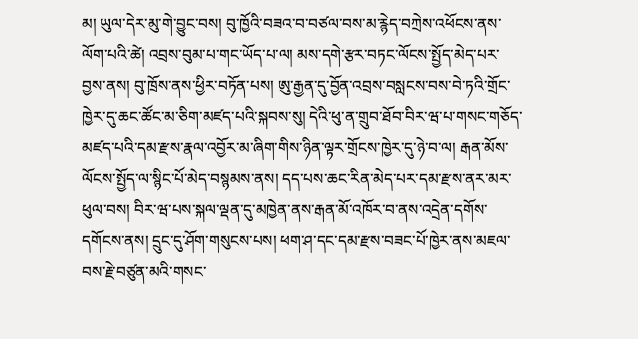མ། ཡུལ་དེར་མུ་གེ་བྱུང་བས། བུ་ཁྱོའི་བཟའ་བ་བཙལ་བས་མ་རྙེད་བཀྲེས་འཕོངས་ནས་ལོག་པའི་ཚེ། འབྲས་བུམ་པ་གང་ཡོད་པ་ལ། མས་དགེ་རྩར་བཏང་ལོངས་སྤྱོད་མེད་པར་བྱས་ནས། བུ་ཁྲོས་ནས་ཕྱིར་བཏོན་པས། ཨུ་རྒྱན་དུ་བྱོན་འབྲས་བསླངས་བས་བེ་ཏའི་གྲོང་ཁྱེར་དུ་ཆང་ཚོང་མ་ཅིག་མཛད་པའི་སྐབས་སུ། དེའི་ཕུ་ན་གྲུབ་ཐོབ་བིར་ཝ་པ་གསང་གཅོད་མཛད་པའི་དམ་རྫས་རྣལ་འབྱོར་མ་ཞིག་གིས་ཉིན་ལྟར་གྲོངས་ཁྱེར་དུ་ཉེ་བ་ལ། རྒན་མོས་ལོངས་སྤྱོད་ལ་སྙིང་པོ་མེད་བསྙམས་ནས། དད་པས་ཆང་རིན་མེད་པར་དམ་རྫས་ནར་མར་ཕུལ་བས། བིར་ཝ་པས་སྐལ་ལྡན་དུ་མཁྱེན་ནས་རྒན་མོ་འཁོར་བ་ནས་འདྲེན་དགོས་དགོངས་ནས། དྲུང་དུ་ཤོག་གསུངས་པས། ཕག་ཤ་དང་དམ་རྫས་བཟང་པོ་ཁྱེར་ནས་མཇལ་བས་རྗེ་བཙུན་མའི་གསང་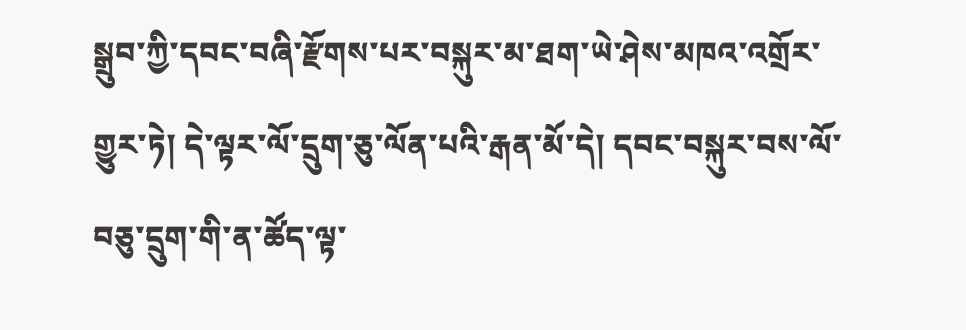སྒྲུབ་ཀྱི་དབང་བཞི་རྫོགས་པར་བསྐུར་མ་ཐག་ཡེ་ཤེས་མཁའ་འགྲོར་གྱུར་ཏེ། དེ་ལྟར་ལོ་དྲུག་ཅུ་ལོན་པའི་རྒན་མོ་དེ། དབང་བསྐུར་བས་ལོ་བཅུ་དྲུག་གི་ན་ཚོད་ལྟ་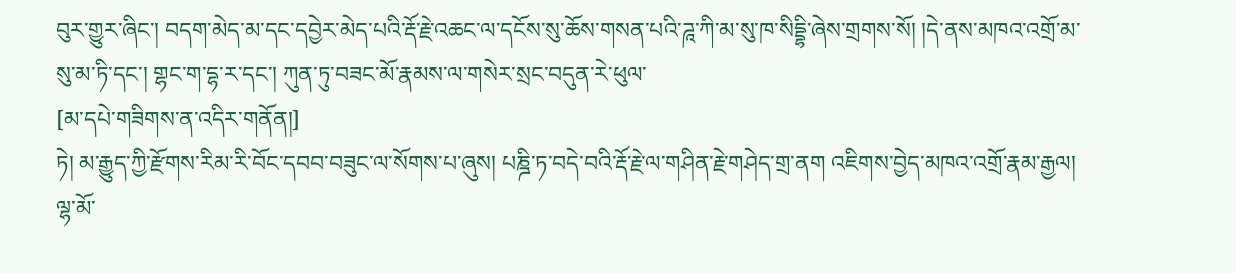བུར་གྱུར་ཞིང་། བདག་མེད་མ་དང་དབྱེར་མེད་པའི་རྡོ་རྗེ་འཆང་ལ་དངོས་སུ་ཆོས་གསན་པའི་ཌཱ་ཀི་མ་སུ་ཁ་སིདྡྷི་ཞེས་གྲགས་སོ། །དེ་ནས་མཁའ་འགྲོ་མ་སུ་མ་ཏི་དང་། གྷང་ག་དྷ་ར་དང་། ཀུན་ཏུ་བཟང་མོ་རྣམས་ལ་གསེར་སྲང་བདུན་རེ་ཕུལ་
[མ་དཔེ་གཟིགས་ན་འདིར་གནོན།]
ཏེ། མ་རྒྱུད་ཀྱི་རྫོགས་རིམ་རི་བོང་དབབ་བཟུང་ལ་སོགས་པ་ཞུས། པཎྜི་ཏ་བདེ་བའི་རྡོ་རྗེ་ལ་གཤིན་རྗེ་གཤེད་གྲ་ནག འཇིགས་བྱེད་མཁའ་འགྲོ་རྣམ་རྒྱལ། ལྷ་མོ་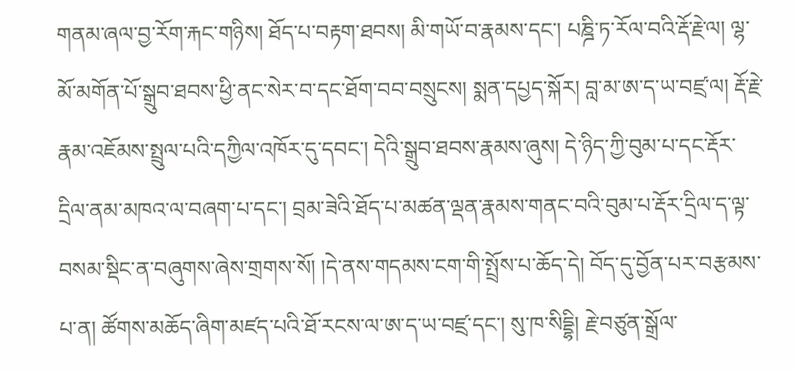གནམ་ཞལ་བྱ་རོག་རྐང་གཉིས། ཐོད་པ་བརྟག་ཐབས། མི་གཡོ་བ་རྣམས་དང་། པཎྜི་ཏ་རོལ་བའི་རྡོ་རྗེ་ལ། ལྷ་མོ་མགོན་པོ་སྒྲུབ་ཐབས་ཕྱི་ནང་སེར་བ་དང་ཐོག་བབ་བསྲུངས། སྨན་དཔྱད་སྐོར། བླ་མ་ཨ་ད་ཡ་བཛྲ་ལ། རྡོ་རྗེ་རྣམ་འཇོམས་སྤྲུལ་པའི་དཀྱིལ་འཁོར་དུ་དབང་། དེའི་སྒྲུབ་ཐབས་རྣམས་ཞུས། དེ་ཉིད་ཀྱི་བུམ་པ་དང་རྡོར་དྲིལ་ནམ་མཁའ་ལ་བཞག་པ་དང་། བྲམ་ཟེའི་ཐོད་པ་མཚན་ལྡན་རྣམས་གནང་བའི་བུམ་པ་རྡོར་དྲིལ་ད་ལྟ་བསམ་སྡིང་ན་བཞུགས་ཞེས་གྲགས་སོ། །དེ་ནས་གདམས་ངག་གི་སྤྲོས་པ་ཆོད་དེ། བོད་དུ་བྱོན་པར་བརྩམས་པ་ན། ཚོགས་མཆོད་ཞིག་མཛད་པའི་ཐོ་རངས་ལ་ཨ་ད་ཡ་བཛྲ་དང་། སུ་ཁ་སིདྡྷི། རྗེ་བཙུན་སྒྲོལ་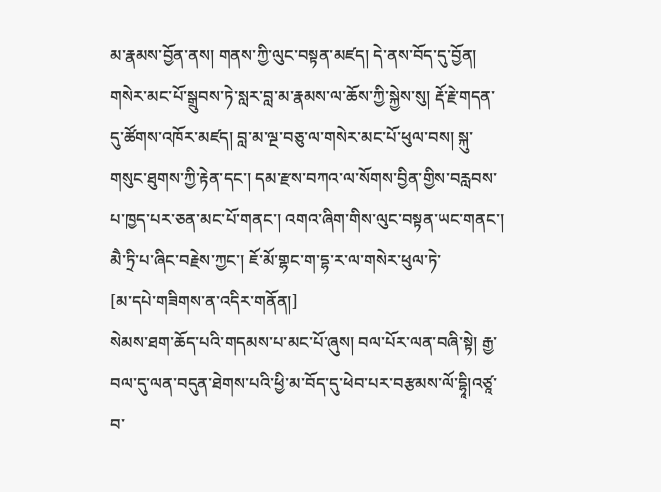མ་རྣམས་བྱོན་ནས། གནས་ཀྱི་ལུང་བསྟན་མཛད། དེ་ནས་བོད་དུ་བྱོན། གསེར་མང་པོ་སྒྲུབས་ཏེ་སླར་བླ་མ་རྣམས་ལ་ཆོས་ཀྱི་སྐྱེས་སུ། རྡོ་རྗེ་གདན་དུ་ཚོགས་འཁོར་མཛད། བླ་མ་ལྔ་བཅུ་ལ་གསེར་མང་པོ་ཕུལ་བས། སྐུ་གསུང་ཐུགས་ཀྱི་རྟེན་དང་། དམ་རྫས་བཀའ་ལ་སོགས་བྱིན་གྱིས་བརླབས་པ་ཁྱད་པར་ཅན་མང་པོ་གནང་། འགའ་ཞིག་གིས་ལུང་བསྟན་ཡང་གནང་། མཻ་ཏྲི་པ་ཞིང་བརྗེས་ཀྱང་། ཇོ་མོ་གྷང་ག་དྷ་ར་ལ་གསེར་ཕུལ་ཏེ་
[མ་དཔེ་གཟིགས་ན་འདིར་གནོན།]
སེམས་ཐག་ཆོད་པའི་གདམས་པ་མང་པོ་ཞུས། བལ་པོར་ལན་བཞི་སྟེ། རྒྱ་བལ་དུ་ལན་བདུན་ཐེགས་པའི་ཕྱི་མ་བོད་དུ་ཕེབ་པར་བརྩམས་ལོ་དྷཱི།འཙཱ་བ་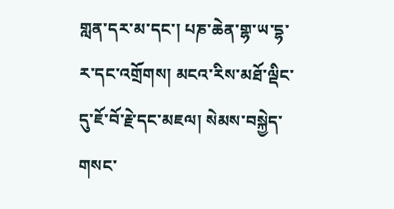གླན་དར་མ་དང་། པཎ་ཆེན་གྷ་ཡ་དྷ་ར་དང་འགྲོགས། མངའ་རིས་མཐོ་ལྡིང་དུ་ཇོ་བོ་རྗེ་དང་མཇལ། སེམས་བསྐྱེད་གསང་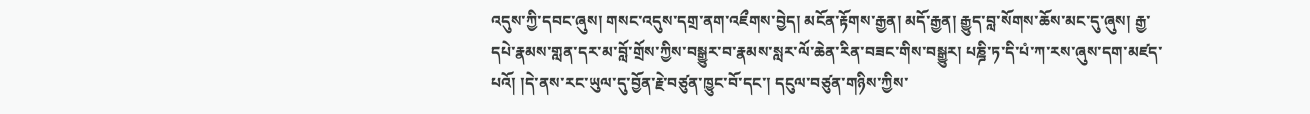འདུས་ཀྱི་དབང་ཞུས། གསང་འདུས་དགྲ་ནག་འཇྀགས་བྱེད། མངོན་རྟོགས་རྒྱན། མདོ་རྒྱན། རྒྱུད་བླ་སོགས་ཆོས་མང་དུ་ཞུས། རྒྱ་དཔེ་རྣམས་གླན་དར་མ་བློ་གྲོས་ཀྱིས་བསྒྱུར་བ་རྣམས་སླར་ལོ་ཆེན་རིན་བཟང་གིས་བསྒྱུར། པཎྜི་ཏ་དི་པཾ་ཀ་རས་ཞུས་དག་མཛད་པའོ། །དེ་ནས་རང་ཡུལ་དུ་བྱོན་རྗེ་བཙུན་ཁྱུང་བོ་དང་། དངུལ་བཙུན་གཉིས་ཀྱིས་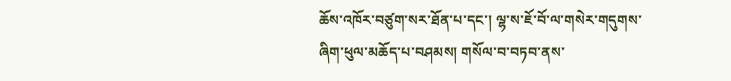ཆོས་འཁོར་བཙུག་སར་ཐོན་པ་དང་། ལྷ་ས་ཇོ་བོ་ལ་གསེར་གདུགས་ཞིག་ཕུལ་མཆོད་པ་བཤམས། གསོལ་བ་བཏབ་ནས་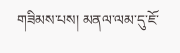གཟིམས་པས། མནལ་ལམ་དུ་ཇོ་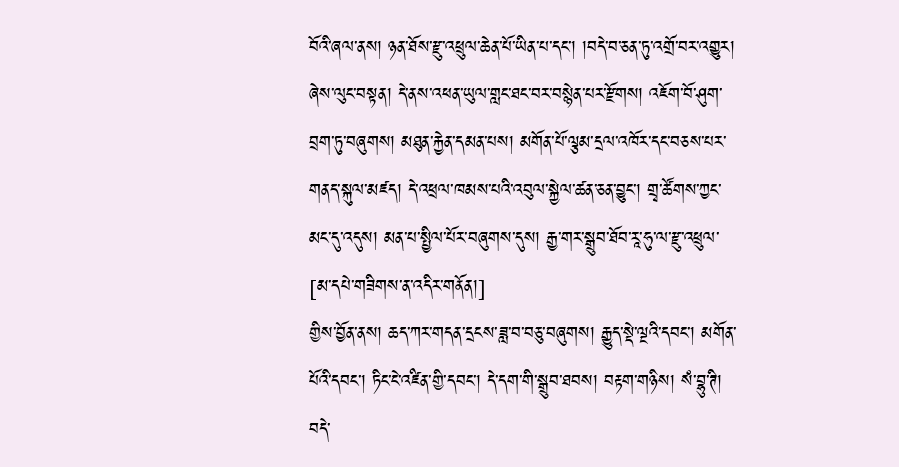བོའི་ཞལ་ནས། ཉན་ཐོས་རྫུ་འཕྲུལ་ཆེན་པོ་ཡིན་པ་དང་། །བདེ་བ་ཅན་ཏུ་འགྲོ་བར་འགྱུར། ཞེས་ལུང་བསྟན། དེ་ནས་འཕན་ཡུལ་གླང་ཐང་བར་བསྙེན་པར་རྫོགས། འཇོག་བོ་ཤུག་བྲག་ཏུ་བཞུགས། མཐུན་རྐྱེན་དམན་པས། མགོན་པོ་ལྕམ་དྲལ་འཁོར་དང་བཅས་པར་གནད་སྐུལ་མཛད། དེ་འཕྲལ་ཁམས་པའི་འབུལ་སྐྱེལ་ཚན་ཅན་བྱུང་། གྲྭ་ཚོགས་ཀྱང་མང་དུ་འདུས། མན་པ་སྤྱིལ་པོར་བཞུགས་དུས། རྒྱ་གར་སྒྲུབ་ཐོབ་རཱ་ཧུ་ལ་རྫུ་འཕྲུལ་
[མ་དཔེ་གཟིགས་ན་འདིར་གནོན།]
གྱིས་བྱོན་ནས། ཆད་ཀར་གདན་དྲངས་ཟླ་བ་བཅུ་བཞུགས། རྒྱུད་སྡེ་ལྔའི་དབང་། མགོན་པོའི་དབང་། ཏིང་ངེ་འཛིན་གྱི་དབང་། དེ་དག་གི་སྒྲུབ་ཐབས། བརྟག་གཉིས། སཾ་བྷུ་ཊི། བདེ་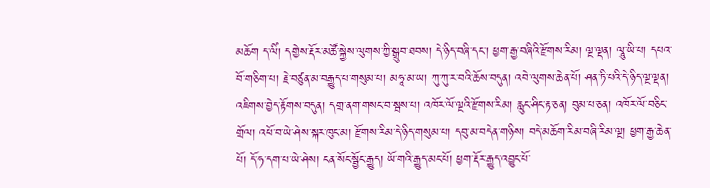མཆོག ད་ལིཾ། དགྱེས་རྡོར་མཚོ་སྐྱེས་ལུགས་ཀྱི་སྒྲུབ་ཐབས། དེ་ཉིད་བཞི་དང་། ཕྱག་རྒྱ་བཞིའི་རྫོགས་རིམ། ལྔ་ལྡན། ལཱུ་ཡི་པ། དཔའ་བོ་གཅིག་པ། རྗེ་བཙུན་མ་བརྒྱུད་པ་གསུམ་པ། མཧཱ་མ་ཡ། ཀུ་ཀུ་ར་བའི་ཆོས་བདུན། འབེ་ལུགས་ཆེན་པོ། ཤན་ཏི་པའི་དེ་ཉིད་ལྔ་ལྡན། འཇིགས་བྱེད་རྟོགས་བདུན། དགྲ་ནག་གསང་བ་སྦས་པ། འཁོར་ལོ་ལྔའི་རྫོགས་རིམ། རླུང་ཤིང་རྟ་ཅན། བུམ་པ་ཅན། འཁོར་ལོ་བཅིང་གྲོལ། འཕོ་བ་ཡེ་ཤེས་སྐར་ཁུང་མ། རྫོགས་རིམ་དེ་ཉིད་གསུམ་པ། དབུ་མ་བདེན་གཉིས། བདེ་མཆོག་རིམ་བཞི་རིམ་ལྔ། ཕྱག་རྒྱ་ཆེན་པོ། དོ་ཧ་དག་པ་ཡེ་ཤེས། ངན་སོང་སྦྱོང་རྒྱུད། ཡོ་གའི་རྒྱུད་མང་པོ། ཕྱག་རྡོར་རྒྱུད་འབྱུང་པོ་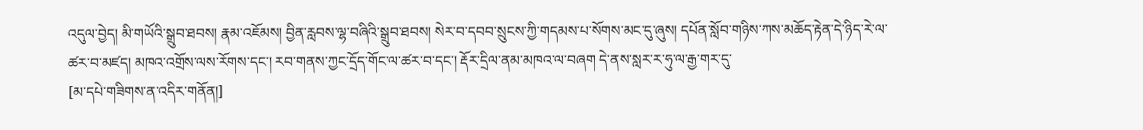འདུལ་བྱེད། མི་གཡོའི་སྒྲུབ་ཐབས། རྣམ་འཇོམས། བྱིན་རླབས་ལྷ་བཞིའི་སྒྲུབ་ཐབས། སེར་བ་དབབ་སྲུངས་ཀྱི་གདམས་པ་སོགས་མང་དུ་ཞུས། དཔོན་སློབ་གཉིས་ཀས་མཆོད་རྟེན་དེ་ཉིད་རེ་ལ་ཚར་བ་མཛད། མཁའ་འགྲོས་ལས་རོགས་དང་། རབ་གནས་ཀྱང་དྲོད་གོང་ལ་ཚར་བ་དང་། རྡོར་དྲིལ་ནམ་མཁའ་ལ་བཞག དེ་ནས་སླར་ར་ཧུ་ལ་རྒྱ་གར་དུ་
[མ་དཔེ་གཟིགས་ན་འདིར་གནོན།]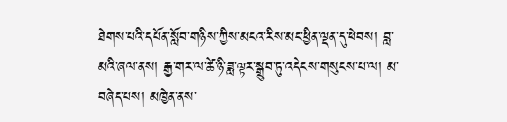ཐེགས་པའི་དཔོན་སློབ་གཉིས་ཀྱིས་མངའ་རིས་མང་ཕྱིན་ལྡན་དུ་ཕེབས། བླ་མའི་ཞལ་ནས། རྒྱ་གར་ལ་ཚེ་ཉི་ཟླ་ལྟར་སྒྲུབ་ཏུ་འདེངས་གསུངས་པ་ལ། མ་བཞེད་པས། མཁྱེན་ནས་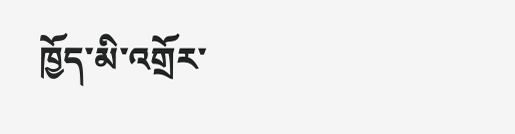ཁྱོད་མི་འགྲོར་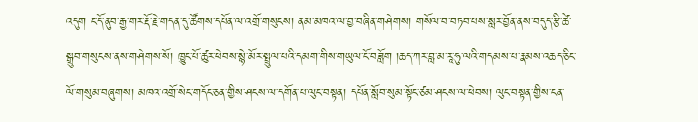འདུག ང་དོ་ནུབ་རྒྱ་གར་རྡོ་རྗེ་གདན་དུ་ཚོགས་དཔོན་ལ་འགྲོ་གསུངས། ནམ་མཁའ་ལ་བྱ་བཞིན་གཤེགས། གསོལ་བ་བཏབ་པས་སླར་བྱོན་ནས་བདུད་རྩི་ཚེ་སྒྲུབ་གསུངས་ནས་གཤེགས་སོ། ཁྱུང་པོ་ཚུར་ཕེབས་སྙེ་མོར་སྤྲུལ་པའི་དམག་གིས་གཡུལ་ངོ་བཟློག །ཆད་ཀར་བླ་མ་རཱ་ཧུ་ལའི་གདམས་པ་རྣམས་འཆད་ཅིང་ལོ་གསུམ་བཞུགས། མཁའ་འགྲོ་སེང་གདོང་ཅན་གྱིས་ཤངས་ལ་དགོན་པ་ལུང་བསྟན། དཔོན་སློབ་སུམ་སྟོང་ཙམ་ཤངས་ལ་ཕེབས། ལུང་བསྟན་གྱིས་ངན་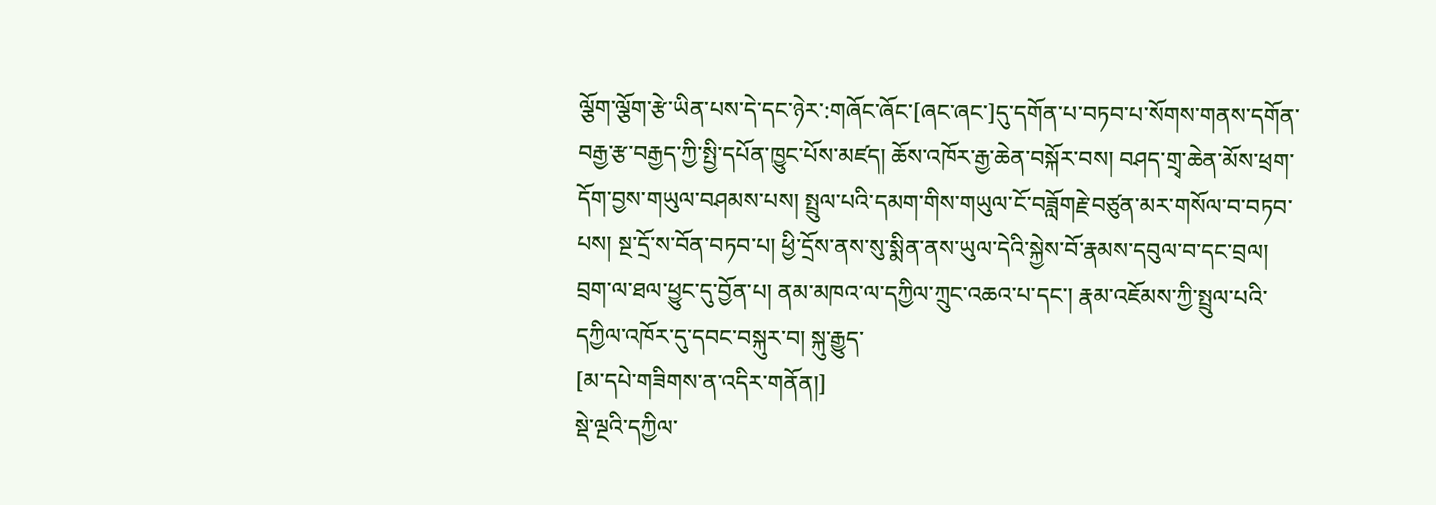ལྕོག་ལྕོག་རྩེ་ཡིན་པས་དེ་དང་ཉེར་:གཞོང་ཞོང་[ཞང་ཞང་]དུ་དགོན་པ་བཏབ་པ་སོགས་གནས་དགོན་བརྒྱ་རྩ་བརྒྱད་ཀྱི་སྤྱི་དཔོན་ཁྱུང་པོས་མཛད། ཆོས་འཁོར་རྒྱ་ཆེན་བསྐོར་བས། བཤད་གྲྭ་ཆེན་མོས་ཕྲག་དོག་བྱས་གཡུལ་བཤམས་པས། སྤྲུལ་པའི་དམག་གིས་གཡུལ་ངོ་བཟློགརྗེ་བཙུན་མར་གསོལ་བ་བཏབ་པས། སྔ་དྲོ་ས་བོན་བཏབ་པ། ཕྱི་དྲོས་ནས་སུ་སྨིན་ནས་ཡུལ་དེའི་སྐྱེས་བོ་རྣམས་དབུལ་བ་དང་བྲལ། བྲག་ལ་ཐལ་ཕྱུང་དུ་བྱོན་པ། ནམ་མཁའ་ལ་དཀྱིལ་ཀྲུང་འཆའ་པ་དང་། རྣམ་འཇོམས་ཀྱི་སྤྲུལ་པའི་དཀྱིལ་འཁོར་དུ་དབང་བསྐུར་བ། སྐུ་རྒྱུད་
[མ་དཔེ་གཟིགས་ན་འདིར་གནོན།]
སྡེ་ལྔའི་དཀྱིལ་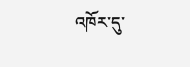འཁོར་དུ་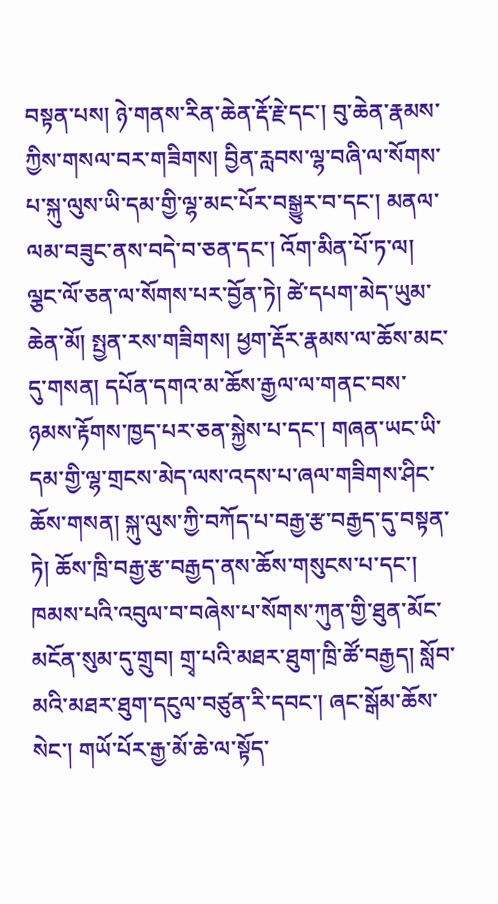བསྟན་པས། ཉེ་གནས་རིན་ཆེན་རྡོ་རྗེ་དང་། བུ་ཆེན་རྣམས་ཀྱིས་གསལ་བར་གཟིགས། བྱིན་རླབས་ལྷ་བཞི་ལ་སོགས་པ་སྐུ་ལུས་ཡི་དམ་གྱི་ལྷ་མང་པོར་བསྒྱུར་བ་དང་། མནལ་ལམ་བཟུང་ནས་བདེ་བ་ཅན་དང་། འོག་མིན་པོ་ཏ་ལ། ལྕང་ལོ་ཅན་ལ་སོགས་པར་བྱོན་ཏེ། ཚེ་དཔག་མེད་ཡུམ་ཆེན་མོ། སྤྱན་རས་གཟིགས། ཕྱག་རྡོར་རྣམས་ལ་ཆོས་མང་དུ་གསན། དཔོན་དགའ་མ་ཆོས་རྒྱལ་ལ་གནང་བས་ཉམས་རྟོགས་ཁྱད་པར་ཅན་སྐྱེས་པ་དང་། གཞན་ཡང་ཡི་དམ་གྱི་ལྷ་གྲངས་མེད་ལས་འདས་པ་ཞལ་གཟིགས་ཤིང་ཆོས་གསན། སྐུ་ལུས་ཀྱི་བཀོད་པ་བརྒྱ་རྩ་བརྒྱད་དུ་བསྟན་ཏེ། ཆོས་ཁྲི་བརྒྱ་རྩ་བརྒྱད་ནས་ཆོས་གསུངས་པ་དང་། ཁམས་པའི་འབུལ་བ་བཞེས་པ་སོགས་ཀུན་གྱི་ཐུན་མོང་མངོན་སུམ་དུ་གྲུབ། གྲྭ་པའི་མཐར་ཐུག་ཁྲི་ཚོ་བརྒྱད། སློབ་མའི་མཐར་ཐུག་དངུལ་བཙུན་རི་དབང་། ཞང་སྒོམ་ཆོས་སེང་། གཡོ་པོར་རྒྱ་མོ་ཆེ་ལ་སྟོད་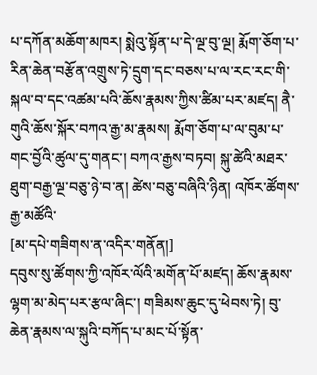པ་དཀོན་མཆོག་མཁར། སྨེའུ་སྟོན་པ་དེ་ལྔ་བུ་ལྔ། རྨོག་ཅོག་པ་རིན་ཆེན་བརྩོན་འགྲུས་ཏེ་དྲུག་དང་བཅས་པ་ལ་རང་རང་གི་སྐལ་བ་དང་འཚམ་པའི་ཆོས་རྣམས་ཀྱིས་ཚིམ་པར་མཛད། ནཻ་གུའི་ཆོས་སྐོར་བཀའ་རྒྱ་མ་རྣམས། རྨོག་ཅོག་པ་ལ་བུམ་པ་གང་བྱོའི་ཚུལ་དུ་གནང་། བཀའ་རྒྱས་བཏབ། སྐུ་ཚེའི་མཐར་ཐུག་བརྒྱ་ལྔ་བཅུ་ཉེ་བ་ན། ཚེས་བཅུ་བཞིའི་ཉིན། འཁོར་ཚོགས་རྒྱ་མཚོའི་
[མ་དཔེ་གཟིགས་ན་འདིར་གནོན།]
དབུས་སུ་ཚོགས་ཀྱི་འཁོར་ལོའི་མགོན་པོ་མཛད། ཆོས་རྣམས་ལྷག་མ་མེད་པར་རྩལ་ཞིང་། གཟིམས་ཆུང་དུ་ཕེབས་ཏེ། བུ་ཆེན་རྣམས་ལ་སྐུའི་བཀོད་པ་མང་པོ་སྟོན་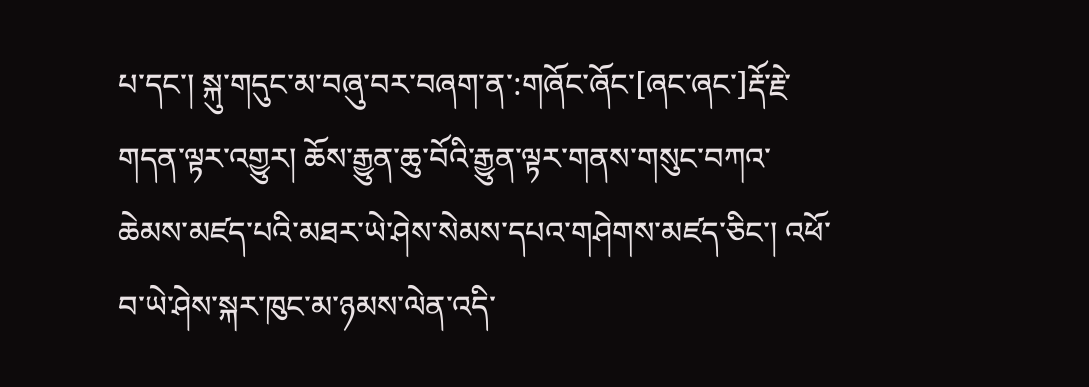པ་དང་། སྐུ་གདུང་མ་བཞུ་བར་བཞག་ན་:གཞོང་ཞོང་[ཞང་ཞང་]རྡོ་རྗེ་གདན་ལྟར་འགྱུར། ཆོས་རྒྱུན་ཆུ་བོའི་རྒྱུན་ལྟར་གནས་གསུང་བཀའ་ཆེམས་མཛད་པའི་མཐར་ཡེ་ཤེས་སེམས་དཔའ་གཤེགས་མཛད་ཅིང་། འཕོ་བ་ཡེ་ཤེས་སྐར་ཁུང་མ་ཉམས་ལེན་འདི་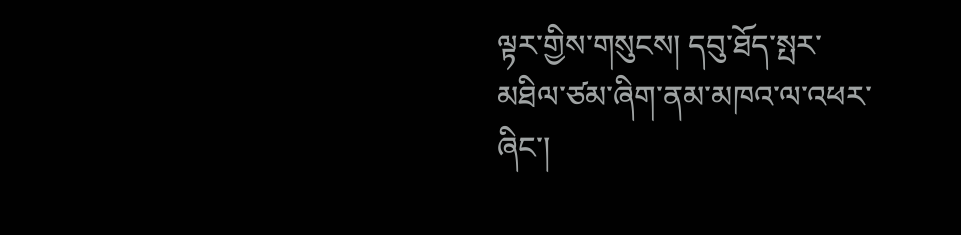ལྟར་གྱིས་གསུངས། དབུ་ཐོད་སྤར་མཐིལ་ཙམ་ཞིག་ནམ་མཁའ་ལ་འཕར་ཞིང་།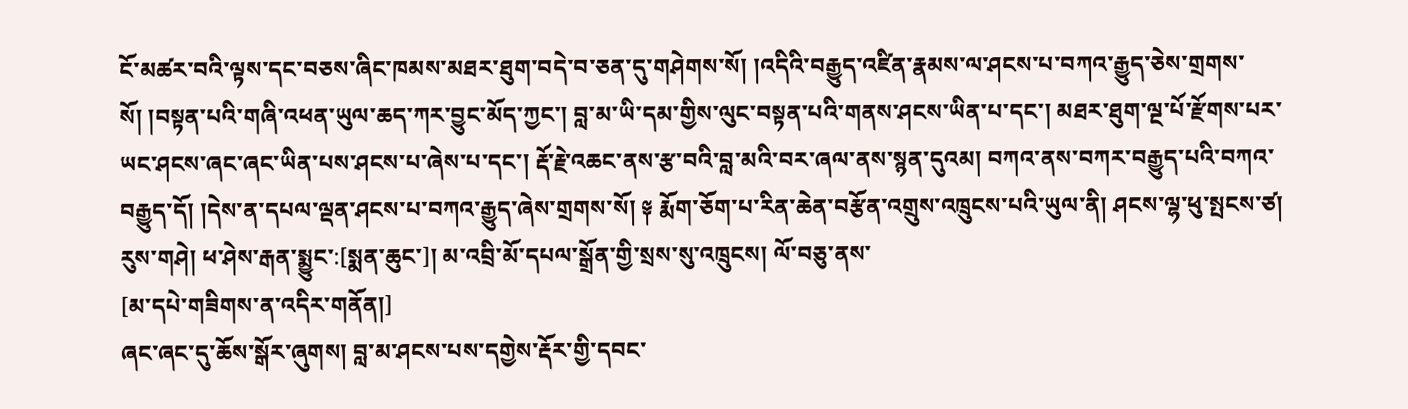ངོ་མཚར་བའི་ལྟས་དང་བཅས་ཞིང་ཁམས་མཐར་ཐུག་བདེ་བ་ཅན་དུ་གཤེགས་སོ། །འདིའི་བརྒྱུད་འཛིན་རྣམས་ལ་ཤངས་པ་བཀའ་རྒྱུད་ཅེས་གྲགས་སོ། །བསྟན་པའི་གཞི་འཕན་ཡུལ་ཆད་ཀར་བྱུང་མོད་ཀྱང་། བླ་མ་ཡི་དམ་གྱིས་ལུང་བསྟན་པའི་གནས་ཤངས་ཡིན་པ་དང་། མཐར་ཐུག་ལྔ་པོ་རྫོགས་པར་ཡང་ཤངས་ཞང་ཞང་ཡིན་པས་ཤངས་པ་ཞེས་པ་དང་། རྡོ་རྗེ་འཆང་ནས་རྩ་བའི་བླ་མའི་བར་ཞལ་ནས་སྙན་དུའམ། བཀའ་ནས་བཀར་བརྒྱུད་པའི་བཀའ་བརྒྱུད་དོ། །དེས་ན་དཔལ་ལྡན་ཤངས་པ་བཀའ་རྒྱུད་ཞེས་གྲགས་སོ། ༈ རྨོག་ཅོག་པ་རིན་ཆེན་བརྩོན་འགྲུས་འཁྲུངས་པའི་ཡུལ་ནི། ཤངས་ལྷ་ཕུ་སྤངས་ཙ། རུས་གཤེ། ཕ་ཤེས་རྒན་སྨྱུང་:[སྨན་ཆུང་]། མ་འབྲི་མོ་དཔལ་སྒྲོན་གྱི་སྲས་སུ་འཁྲུངས། ལོ་བཅུ་ནས་
[མ་དཔེ་གཟིགས་ན་འདིར་གནོན།]
ཞང་ཞང་དུ་ཆོས་སྒོར་ཞུགས། བླ་མ་ཤངས་པས་དགྱེས་རྡོར་གྱི་དབང་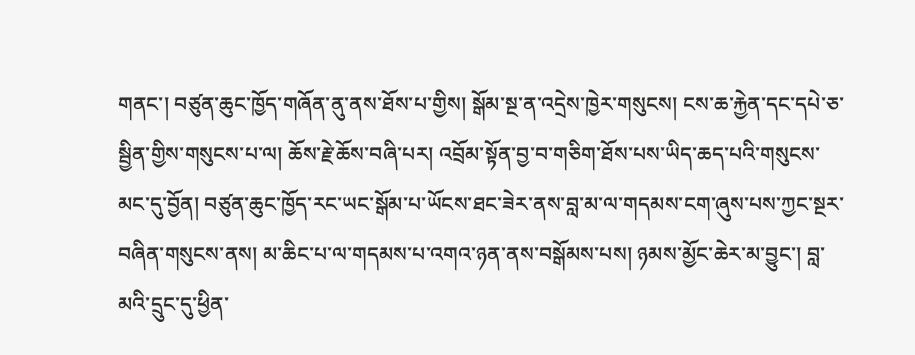གནང་། བཙུན་ཆུང་ཁྱོད་གཞོན་ནུ་ནས་ཐོས་པ་གྱིས། སྒོམ་སྔ་ན་འདྲེས་ཁྱེར་གསུངས། ངས་ཆ་རྐྱེན་དང་དཔེ་ཅ་སྦྱིན་གྱིས་གསུངས་པ་ལ། ཆོས་རྗེ་ཆོས་བཞི་པར། འབྲོམ་སྟོན་བྱ་བ་གཅིག་ཐོས་པས་ཡིད་ཆད་པའི་གསུངས་མང་དུ་བྱོན། བཙུན་ཆུང་ཁྱོད་རང་ཡང་སྒོམ་པ་ཡོངས་ཐང་ཟེར་ནས་བླ་མ་ལ་གདམས་ངག་ཞུས་པས་ཀྱང་སྔར་བཞིན་གསུངས་ནས། མ་ཆིང་པ་ལ་གདམས་པ་འགའ་ཉན་ནས་བསྒོམས་པས། ཉམས་མྱོང་ཆེར་མ་བྱུང་། བླ་མའི་དྲུང་དུ་ཕྱིན་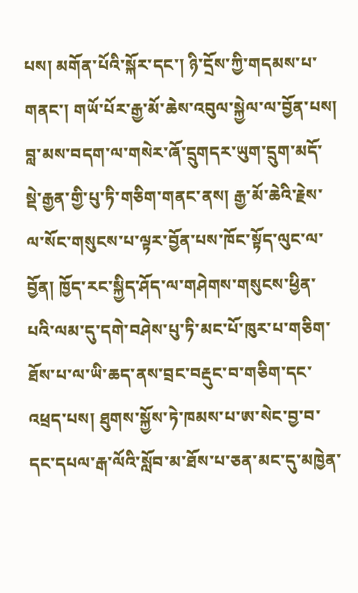པས། མགོན་པོའི་སྐོར་དང་། ཉི་དྲོས་ཀྱི་གདམས་པ་གནང་། གཡོ་པོར་རྒྱ་མོ་ཆེས་འབུལ་སྐྱེལ་ལ་བྱོན་པས། བླ་མས་བདག་ལ་གསེར་ཞོ་དྲུགདར་ཡུག་དྲུག་མདོ་སྡེ་རྒྱན་གྱི་པུ་ཏི་གཅིག་གནང་ནས། རྒྱ་མོ་ཆེའི་རྗེས་ལ་སོང་གསུངས་པ་ལྟར་བྱོན་པས་ཁོང་སྟོད་ལུང་ལ་བྱོན། ཁྱོད་རང་སྐྱིད་ཤོད་ལ་གཤེགས་གསུངས་ཕྱིན་པའི་ལམ་དུ་དགེ་བཤེས་པུ་ཏི་མང་པོ་ཁུར་པ་གཅིག་ཐོས་པ་ལ་ཡི་ཆད་ནས་བྲང་བརྡུང་བ་གཅིག་དང་འཕྲད་པས། ཐུགས་སྐྱོས་ཏེ་ཁམས་པ་ཨ་སེང་བྱ་བ་དང་དཔལ་རྒ་ལོའི་སློབ་མ་ཐོས་པ་ཅན་མང་དུ་མཁྱེན་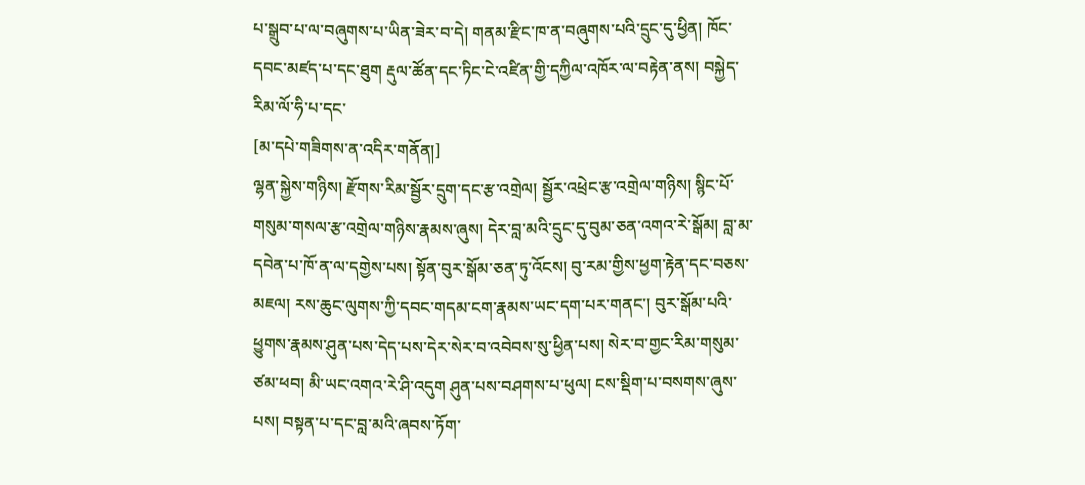པ་སྒྲུབ་པ་ལ་བཞུགས་པ་ཡིན་ཟེར་བ་དེ། གནམ་རྫིང་ཁ་ན་བཞུགས་པའི་དྲུང་དུ་ཕྱིན། ཁོང་དབང་མཛད་པ་དང་ཐུག རྡུལ་ཚོན་དང་ཏིང་ངེ་འཛིན་གྱི་དཀྱིལ་འཁོར་ལ་བརྟེན་ནས། བསྐྱེད་རིམ་ལོ་ཧི་པ་དང་
[མ་དཔེ་གཟིགས་ན་འདིར་གནོན།]
ལྷན་སྐྱེས་གཉིས། རྫོགས་རིམ་སྦྱོར་དྲུག་དང་རྩ་འགྲེལ། སྦྱོར་འཕྲེང་རྩ་འགྲེལ་གཉིས། སྙིང་པོ་གསུམ་གསལ་རྩ་འགྲེལ་གཉིས་རྣམས་ཞུས། དེར་བླ་མའི་དྲུང་དུ་བུམ་ཅན་འགའ་རེ་སྒོམ། བླ་མ་དབེན་པ་ཁོ་ན་ལ་དགྱེས་པས། སྟོན་བུར་སྒོམ་ཅན་ཏུ་འོངས། བུ་རམ་གྱིས་ཕྱག་རྟེན་དང་བཅས་མཇལ། རས་ཆུང་ལུགས་ཀྱི་དབང་གདམ་ངག་རྣམས་ཡང་དག་པར་གནང་། བུར་སྒོམ་པའི་ཕྱུགས་རྣམས་ཤུན་པས་དེད་པས་དེར་སེར་བ་འབེབས་སུ་ཕྱིན་པས། སེར་བ་གྱང་རིམ་གསུམ་ཙམ་ཕབ། མི་ཡང་འགའ་རེ་ཤི་འདུག ཤུན་པས་བཤགས་པ་ཕུལ། ངས་སྡིག་པ་བསགས་ཞུས་པས། བསྟན་པ་དང་བླ་མའི་ཞབས་ཏོག་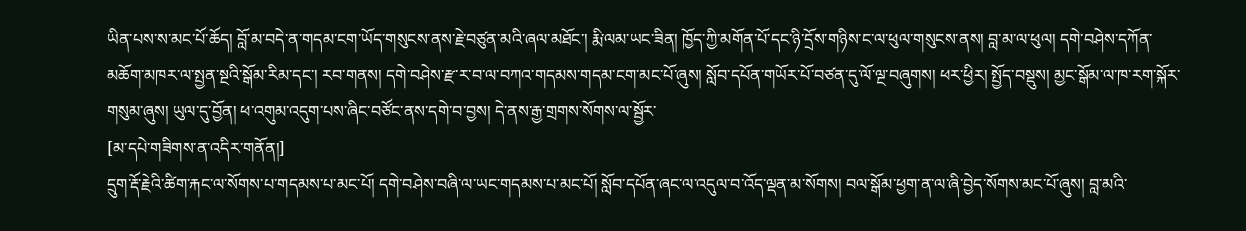ཡིན་པས་ས་མང་པོ་ཆོད། བློ་མ་བདེ་ན་གདམ་ངག་ཡོད་གསུངས་ནས་རྗེ་བཙུན་མའི་ཞལ་མཐོང་། རྨི་ལམ་ཡང་ཟིན། ཁྱོད་ཀྱི་མགོན་པོ་དང་ཉི་དྲོས་གཉིས་ང་ལ་ཕུལ་གསུངས་ནས། བླ་མ་ལ་ཕུལ། དགེ་བཤེས་དཀོན་མཆོག་མཁར་ལ་སྤྱན་སྔའི་སྒོམ་རིམ་དང་། རབ་གནས། དགེ་བཤེས་རྫ་ར་བ་ལ་བཀའ་གདམས་གདམ་ངག་མང་པོ་ཞུས། སློབ་དཔོན་གཡོར་པོ་བཙན་དུ་ལོ་ལྔ་བཞུགས། ཕར་ཕྱིར། སྤྱོད་བསྡུས། མྱང་སྒོམ་ལ་ཁ་རག་སྐོར་གསུམ་ཞུས། ཡུལ་དུ་བྱོན། ཕ་འགུམ་འདུག་པས་ཞིང་བཙོང་ནས་དགེ་བ་བྱས། དེ་ནས་རྒྱ་གྲགས་སོགས་ལ་སྦྱོར་
[མ་དཔེ་གཟིགས་ན་འདིར་གནོན།]
དྲུག་རྡོ་རྗེའི་ཚིག་རྐང་ལ་སོགས་པ་གདམས་པ་མང་པོ། དགེ་བཤེས་བཞི་ལ་ཡང་གདམས་པ་མང་པོ། སློབ་དཔོན་ཞང་ལ་འདུལ་བ་འོད་ལྡན་མ་སོགས། བལ་སྒོམ་ཕྱག་ན་ལ་ཞི་བྱེད་སོགས་མང་པོ་ཞུས། བླ་མའི་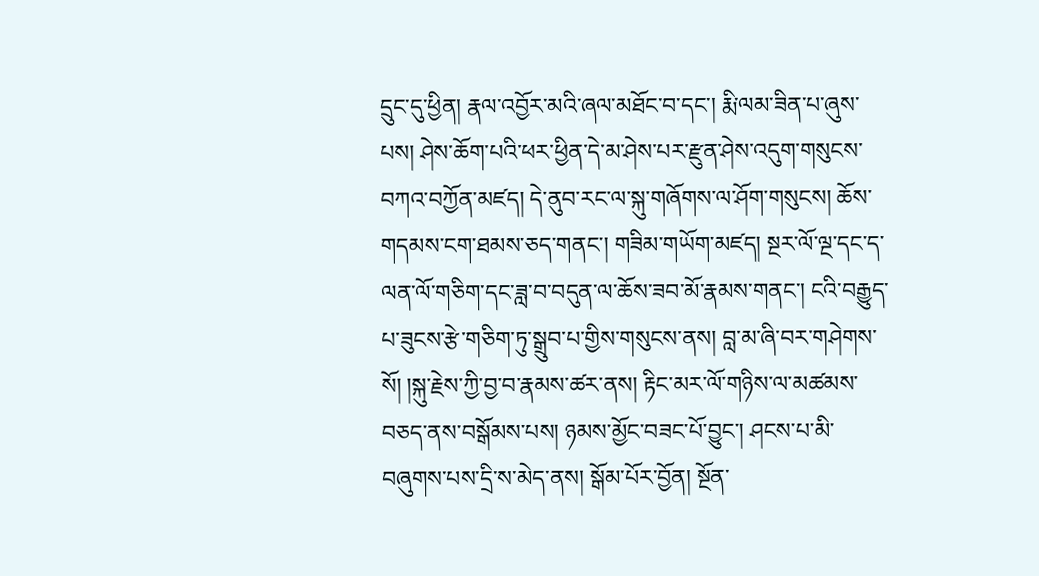དྲུང་དུ་ཕྱིན། རྣལ་འབྱོར་མའི་ཞལ་མཐོང་བ་དང་། རྨི་ལམ་ཟིན་པ་ཞུས་པས། ཤེས་ཆོག་པའི་ཕར་ཕྱིན་དེ་མ་ཤེས་པར་རྫུན་ཤེས་འདུག་གསུངས་བཀའ་བཀྱོན་མཛད། དེ་ནུབ་རང་ལ་སྐུ་གཞོགས་ལ་ཤོག་གསུངས། ཆོས་གདམས་ངག་ཐམས་ཅད་གནང་། གཟིམ་གཡོག་མཛད། སྔར་ལོ་ལྔ་དང་ད་ལན་ལོ་གཅིག་དང་ཟླ་བ་བདུན་ལ་ཆོས་ཟབ་མོ་རྣམས་གནང་། ངའི་བརྒྱུད་པ་ཟུངས་རྩེ་གཅིག་ཏུ་སྒྲུབ་པ་གྱིས་གསུངས་ནས། བླ་མ་ཞི་བར་གཤེགས་སོ། །སྐུ་རྗེས་ཀྱི་བྱ་བ་རྣམས་ཚར་ནས། རྟིང་མར་ལོ་གཉིས་ལ་མཚམས་བཅད་ནས་བསྒོམས་པས། ཉམས་མྱོང་བཟང་པོ་བྱུང་། ཤངས་པ་མི་བཞུགས་པས་དྲི་ས་མེད་ནས། སྒོམ་པོར་བྱོན། སྔོན་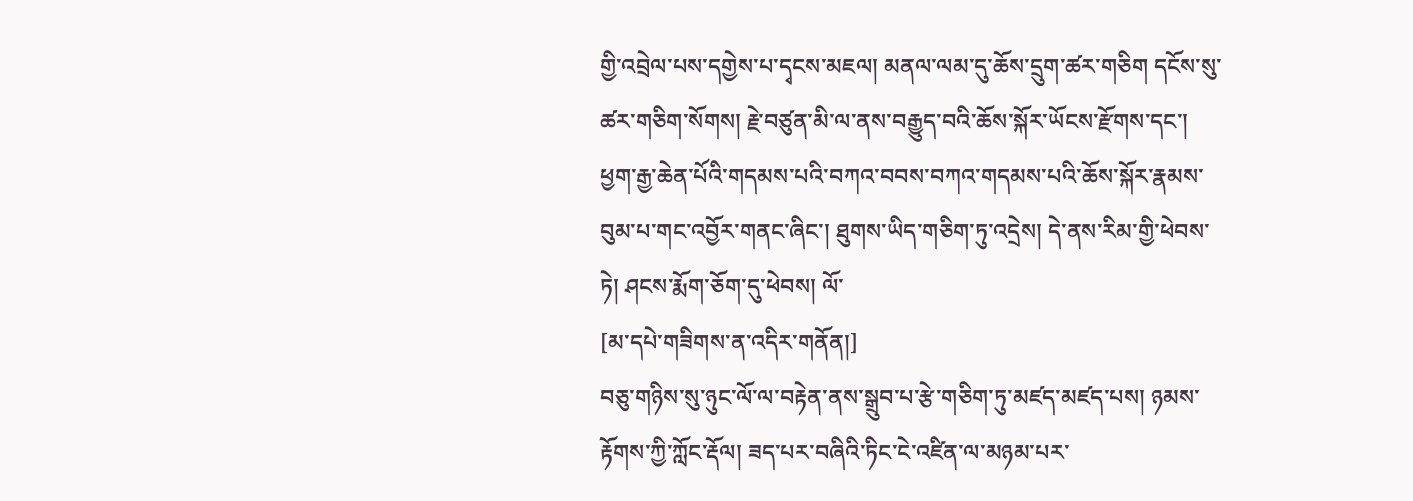གྱི་འབྲེལ་པས་དགྱེས་པ་དྭངས་མཇལ། མནལ་ལམ་དུ་ཆོས་དྲུག་ཚར་གཅིག དངོས་སུ་ཚར་གཅིག་སོགས། རྗེ་བཙུན་མི་ལ་ནས་བརྒྱུད་བའི་ཆོས་སྐོར་ཡོངས་རྫོགས་དང་། ཕྱག་རྒྱ་ཆེན་པོའི་གདམས་པའི་བཀའ་བབས་བཀའ་གདམས་པའི་ཆོས་སྐོར་རྣམས་བུམ་པ་གང་འབྱོར་གནང་ཞིང་། ཐུགས་ཡིད་གཅིག་ཏུ་འདྲེས། དེ་ནས་རིམ་གྱི་ཕེབས་ཏེ། ཤངས་རྨོག་ཅོག་དུ་ཕེབས། ལོ་
[མ་དཔེ་གཟིགས་ན་འདིར་གནོན།]
བཅུ་གཉིས་སུ་ཉུང་ལོ་ལ་བརྟེན་ནས་སྒྲུབ་པ་རྩེ་གཅིག་ཏུ་མཛད་མཛད་པས། ཉམས་རྟོགས་ཀྱི་ཀློང་རྡོལ། ཟད་པར་བཞིའི་ཏིང་ངེ་འཛིན་ལ་མཉམ་པར་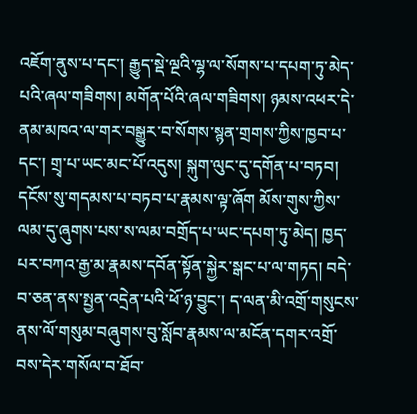འཇོག་ནུས་པ་དང་། རྒྱུད་སྡེ་ལྔའི་ལྷ་ལ་སོགས་པ་དཔག་ཏུ་མེད་པའི་ཞལ་གཟིགས། མགོན་པོའི་ཞལ་གཟིགས། ཉམས་འཕར་དེ་ནམ་མཁའ་ལ་གར་བསྒྱུར་བ་སོགས་སྙན་གྲགས་ཀྱིས་ཁྱབ་པ་དང་། གྲྭ་པ་ཡང་མང་པོ་འདུས། སྐུག་ལུང་དུ་དགོན་པ་བཏབ། དངོས་སུ་གདམས་པ་བཏབ་པ་རྣམས་ལྟ་ཞོག མོས་གུས་ཀྱིས་ལམ་དུ་ཞུགས་པས་ས་ལམ་བགྲོད་པ་ཡང་དཔག་ཏུ་མེད། ཁྱད་པར་བཀའ་རྒྱ་མ་རྣམས་དབོན་སྟོན་སྐྱེར་སྒང་པ་ལ་གཏད། བདེ་བ་ཅན་ནས་སྤྱན་འདྲེན་པའི་ཕོ་ཉ་བྱུང་། ད་ལན་མི་འགྲོ་གསུངས་ནས་ལོ་གསུམ་བཞུགས་བུ་སློབ་རྣམས་ལ་མངོན་དགར་འགྲོ་བས་དེར་གསོལ་བ་ཐོབ་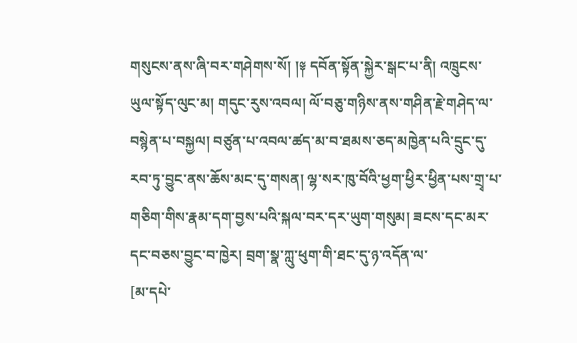གསུངས་ནས་ཞི་བར་གཤེགས་སོ། །༈ དབོན་སྟོན་སྐྱེར་སྒང་པ་ནི། འཁྲུངས་ཡུལ་སྟོད་ལུང་མ། གདུང་རུས་འབལ། ལོ་བཅུ་གཉིས་ནས་གཤིན་རྗེ་གཤེད་ལ་བསྙེན་པ་བསྐྱལ། བཙུན་པ་འབལ་ཚད་མ་བ་ཐམས་ཅད་མཁྱེན་པའི་དྲུང་དུ་རབ་ཏུ་བྱུང་ནས་ཆོས་མང་དུ་གསན། ལྷ་སར་ཁུ་བོའི་ཕྱག་ཕྱིར་ཕྱིན་པས་གྲྭ་པ་གཅིག་གིས་རྣམ་དག་བྱས་པའི་སྐལ་བར་དར་ཡུག་གསུམ། ཟངས་དང་མར་དང་བཅས་བྱུང་བ་ཁྱེར། བྲག་སྣ་ཀླུ་ཕུག་གི་ཐང་དུ་ཉ་འདོན་ལ་
[མ་དཔེ་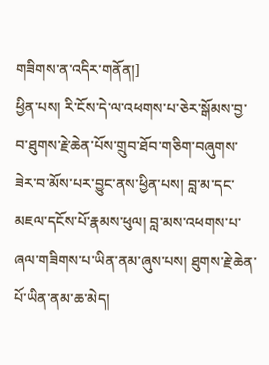གཟིགས་ན་འདིར་གནོན།]
ཕྱིན་པས། རི་ངོས་དེ་ལ་འཕགས་པ་ཅེར་སྒོམས་བྱ་བ་ཐུགས་རྗེ་ཆེན་པོས་གྲུབ་ཐོབ་གཅིག་བཞུགས་ཟེར་བ་མོས་པར་བྱུང་ནས་ཕྱིན་པས། བླ་མ་དང་མཇལ་དངོས་པོ་རྣམས་ཕུལ། བླ་མས་འཕགས་པ་ཞལ་གཟིགས་པ་ཡིན་ནམ་ཞུས་པས། ཐུགས་རྗེ་ཆེན་པོ་ཡིན་ནམ་ཆ་མེད།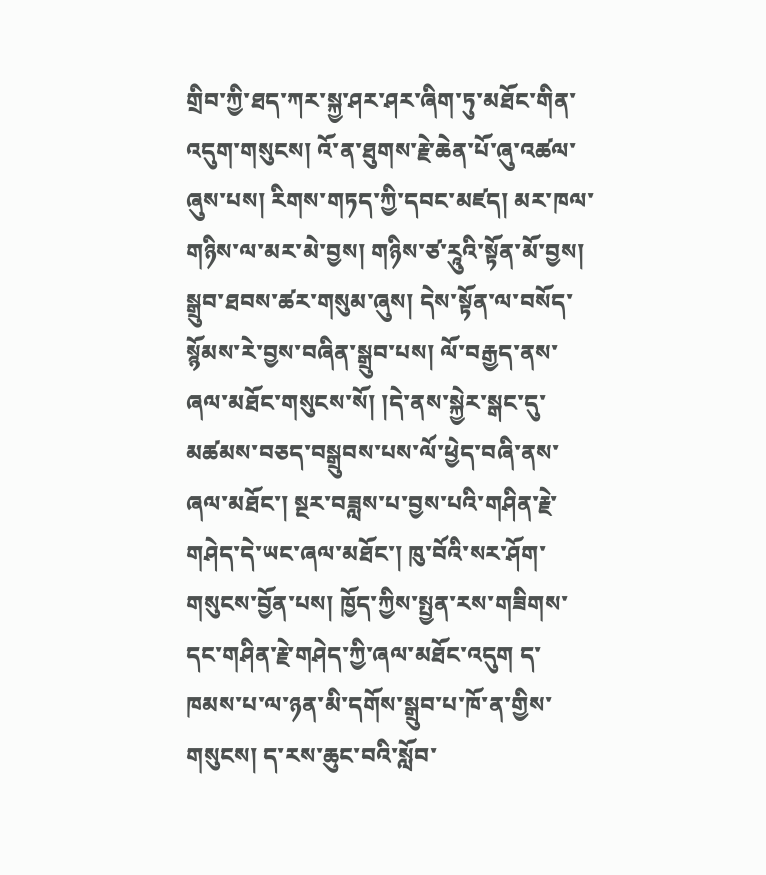གྲིབ་ཀྱི་ཐད་ཀར་སྐྱ་ཤར་ཤར་ཞིག་ཏུ་མཐོང་གིན་འདུག་གསུངས། འོ་ན་ཐུགས་རྗེ་ཆེན་པོ་ཞུ་འཚལ་ཞུས་པས། རིགས་གཏད་ཀྱི་དབང་མཛད། མར་ཁལ་གཉིས་ལ་མར་མེ་བྱས། གཉིས་ཙ་རཱུའི་སྟོན་མོ་བྱས། སྒྲུབ་ཐབས་ཚར་གསུམ་ཞུས། དེས་སྟོན་ལ་བསོད་སྙོམས་རེ་བྱས་བཞིན་སྒྲུབ་པས། ལོ་བརྒྱད་ནས་ཞལ་མཐོང་གསུངས་སོ། །དེ་ནས་སྐྱེར་སྒང་དུ་མཚམས་བཅད་བསྒྲུབས་པས་ལོ་ཕྱེད་བཞི་ནས་ཞལ་མཐོང་། སྔར་བཟླས་པ་བྱས་པའི་གཤིན་རྗེ་གཤེད་དེ་ཡང་ཞལ་མཐོང་། ཁུ་བོའི་སར་ཤོག་གསུངས་བྱོན་པས། ཁྱོད་ཀྱིས་སྤྱན་རས་གཟིགས་དང་གཤིན་རྗེ་གཤེད་ཀྱི་ཞལ་མཐོང་འདུག ད་ཁམས་པ་ལ་ཉན་མི་དགོས་སྒྲུབ་པ་ཁོ་ན་གྱིས་གསུངས། ད་རས་ཆུང་བའི་སློབ་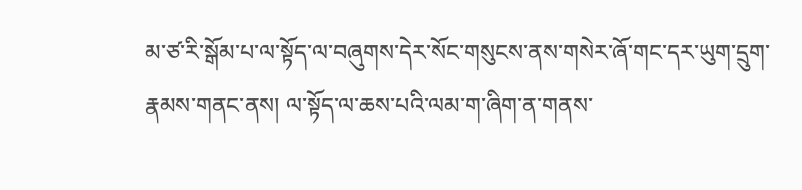མ་ཙ་རི་སྒོམ་པ་ལ་སྟོད་ལ་བཞུགས་དེར་སོང་གསུངས་ནས་གསེར་ཞོ་གང་དར་ཡུག་དྲུག་རྣམས་གནང་ནས། ལ་སྟོད་ལ་ཆས་པའི་ལམ་ག་ཞིག་ན་གནས་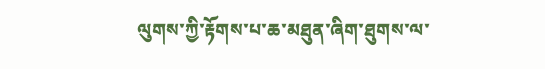ལུགས་ཀྱི་རྟོགས་པ་ཆ་མཐུན་ཞིག་ཐུགས་ལ་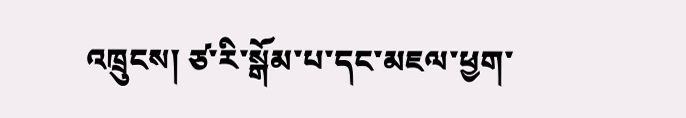འཁྲུངས། ཙ་རི་སྒོམ་པ་དང་མཇལ་ཕྱག་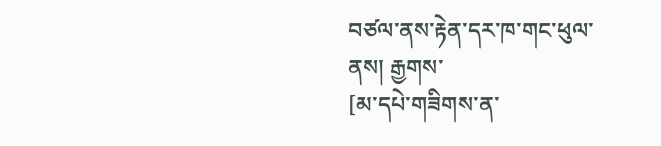བཙལ་ནས་རྟེན་དར་ཁ་གང་ཕུལ་ནས། རྒྱགས་
[མ་དཔེ་གཟིགས་ན་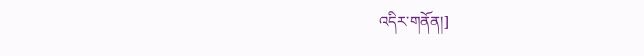འདིར་གནོན།]